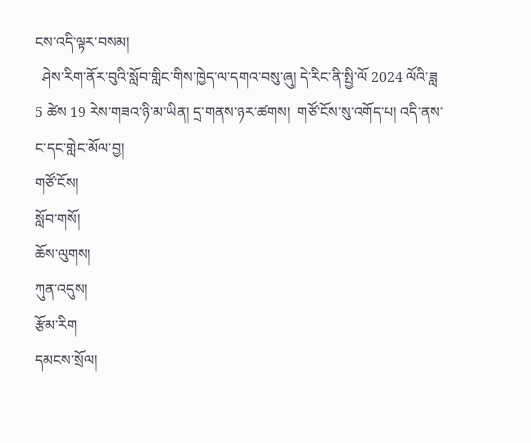ངས་འདི་ལྟར་བསམ།
  ཤེས་རིག་ནོར་བུའི་སློབ་གླིང་གིས་ཁྱེད་ལ་དགའ་བསུ་ཞུ། དེ་རིང་ནི་སྤྱི་ལོ 2024 ལོའི་ཟླ 5 ཚེས 19 རེས་གཟའ་ཉི་མ་ཡིན། དྲ་གནས་ཉར་ཚགས།  གཙོ་ངོས་སུ་འགོད་པ། འདི་ནས་ང་དང་གླེང་མོལ་བྱ།
གཙོ་ངོས།
སློབ་གསོ།
ཆོས་ལུགས།
ཀུན་འདུས།
རྩོམ་རིག
དམངས་སྲོལ།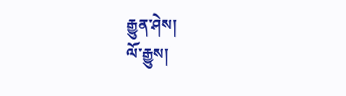རྒྱུན་ཤེས།
ལོ་རྒྱུས།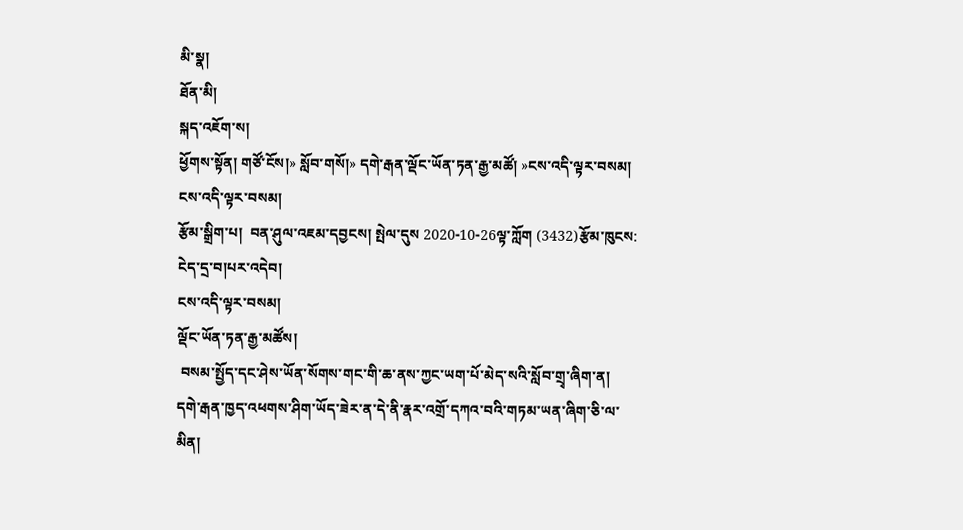མི་སྣ།
ཐོན་མི།
སྐད་འཇོག་ས།
ཕྱོགས་སྟོན། གཙོ་ངོས།» སློབ་གསོ།» དགེ་རྒན་ལྡོང་ཡོན་ཏན་རྒྱ་མཚོ། »ངས་འདི་ལྟར་བསམ།
ངས་འདི་ལྟར་བསམ།
རྩོམ་སྒྲིག་པ།  བན་ཤུལ་འཇམ་དབྱངས། སྤེལ་དུས 2020-10-26ལྟ་ཀློག (3432)རྩོམ་ཁུངས: ངེད་དྲ་བ།པར་འདེབ།
ངས་འདི་ལྟར་བསམ།
ལྡོང་ཡོན་ཏན་རྒྱ་མཚོས།
 བསམ་སྤྱོད་དང་ཤེས་ཡོན་སོགས་གང་གི་ཆ་ནས་ཀྱང་ཡག་པོ་མེད་སའི་སློབ་གྲྭ་ཞིག་ན། དགེ་རྒན་ཁྱད་འཕགས་ཤིག་ཡོད་ཟེར་ན་དེ་ནི་རྣར་འགྲོ་དཀའ་བའི་གཏམ་ཡན་ཞིག་ཅི་ལ་མིན།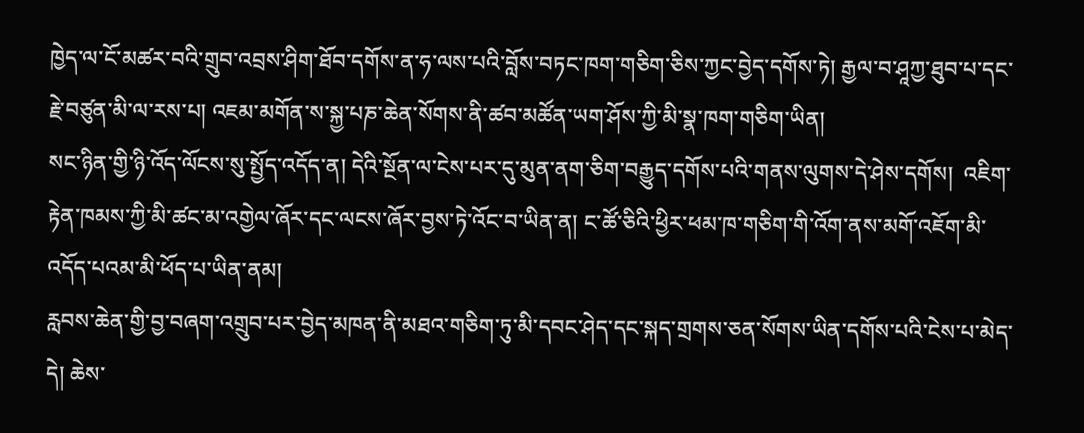ཁྱེད་ལ་ངོ་མཚར་བའི་གྲུབ་འབྲས་ཤིག་ཐོབ་དགོས་ན་ཧ་ལས་པའི་བློས་བཏང་ཁག་གཅིག་ཅིས་ཀྱང་བྱེད་དགོས་ཏེ། རྒྱལ་བ་ཤཱཀྱ་ཐུབ་པ་དང་རྗེ་བཙུན་མི་ལ་རས་པ། འཇམ་མགོན་ས་སྐྱ་པཎ་ཆེན་སོགས་ནི་ཚབ་མཚོན་ཡག་ཤོས་ཀྱི་མི་སྣ་ཁག་གཅིག་ཡིན།
སང་ཉིན་གྱི་ཉི་འོད་ལོངས་སུ་སྤྱོད་འདོད་ན། དེའི་སྔོན་ལ་ངེས་པར་དུ་མུན་ནག་ཅིག་བརྒྱུད་དགོས་པའི་གནས་ལུགས་དེ་ཤེས་དགོས།  འཇིག་རྟེན་ཁམས་ཀྱི་མི་ཚང་མ་འགྱེལ་ཞོར་དང་ལངས་ཞོར་བྱས་ཏེ་འོང་བ་ཡིན་ན། ང་ཚོ་ཅིའི་ཕྱིར་ཕམ་ཁ་གཅིག་གི་འོག་ནས་མགོ་འཇོག་མི་འདོད་པའམ་མི་ཕོད་པ་ཡིན་ནམ།
རླབས་ཆེན་གྱི་བྱ་བཞག་འགྲུབ་པར་བྱེད་མཁན་ནི་མཐའ་གཅིག་ཏུ་མི་དབང་ཤེད་དང་སྐད་གྲགས་ཅན་སོགས་ཡིན་དགོས་པའི་ངེས་པ་མེད་དེ། ཆེས་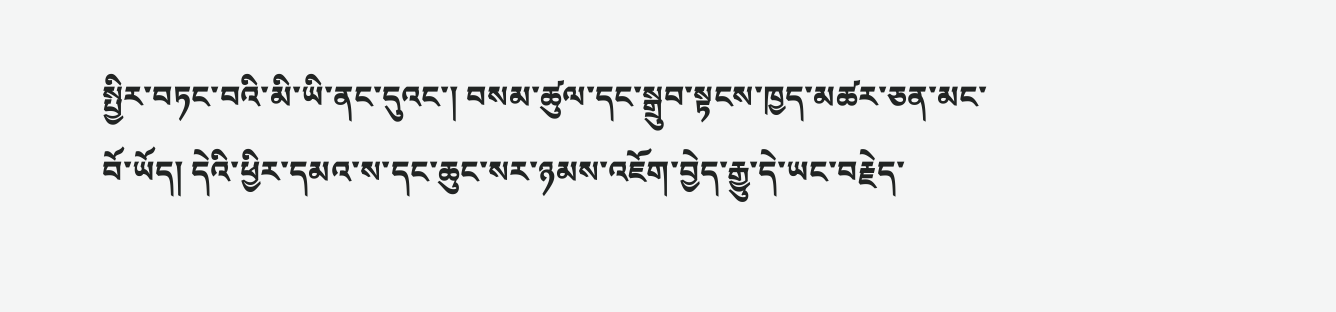སྤྱིར་བཏང་བའི་མི་ཡི་ནང་དུའང་། བསམ་ཚུལ་དང་སྒྲུབ་སྟངས་ཁྱད་མཚར་ཅན་མང་བོ་ཡོད། དེའི་ཕྱིར་དམའ་ས་དང་ཆུང་སར་ཉམས་འཇོག་བྱེད་རྒྱུ་དེ་ཡང་བརྗེད་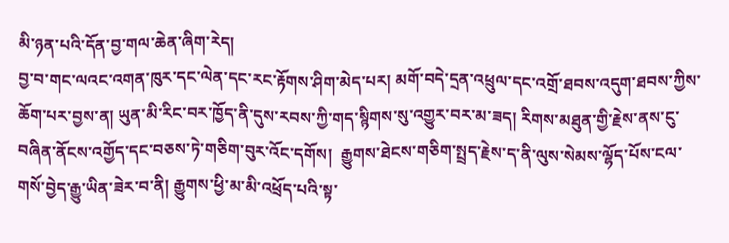མི་ཉན་པའི་དོན་བྱ་གལ་ཆེན་ཞིག་རེད།
བྱ་བ་གང་ལའང་འགན་ཁུར་དང་ལེན་དང་རང་རྟོགས་ཤིག་མེད་པར། མགོ་བདེ་དྲན་འཕྲུལ་དང་འགྲོ་ཐབས་འདུག་ཐབས་ཀྱིས་ཆོག་པར་བྱས་ན། ཡུན་མི་རིང་བར་ཁྱོད་ནི་དུས་རབས་ཀྱི་གད་སྙིགས་སུ་འགྱུར་བར་མ་ཟད། རིགས་མཐུན་གྱི་རྗེས་ནས་ངུ་བཞིན་ནོངས་འགྱོད་དང་བཅས་ཏེ་གཅིག་བུར་འོང་དགོས།  རྒྱུགས་ཐེངས་གཅིག་སྤྲད་རྗེས་ད་ནི་ལུས་སེམས་ལྷོད་པོས་ངལ་གསོ་བྱེད་རྒྱུ་ཡིན་ཟེར་བ་ནི། རྒྱུགས་ཕྱི་མ་མི་འཕྲོད་པའི་སྟ་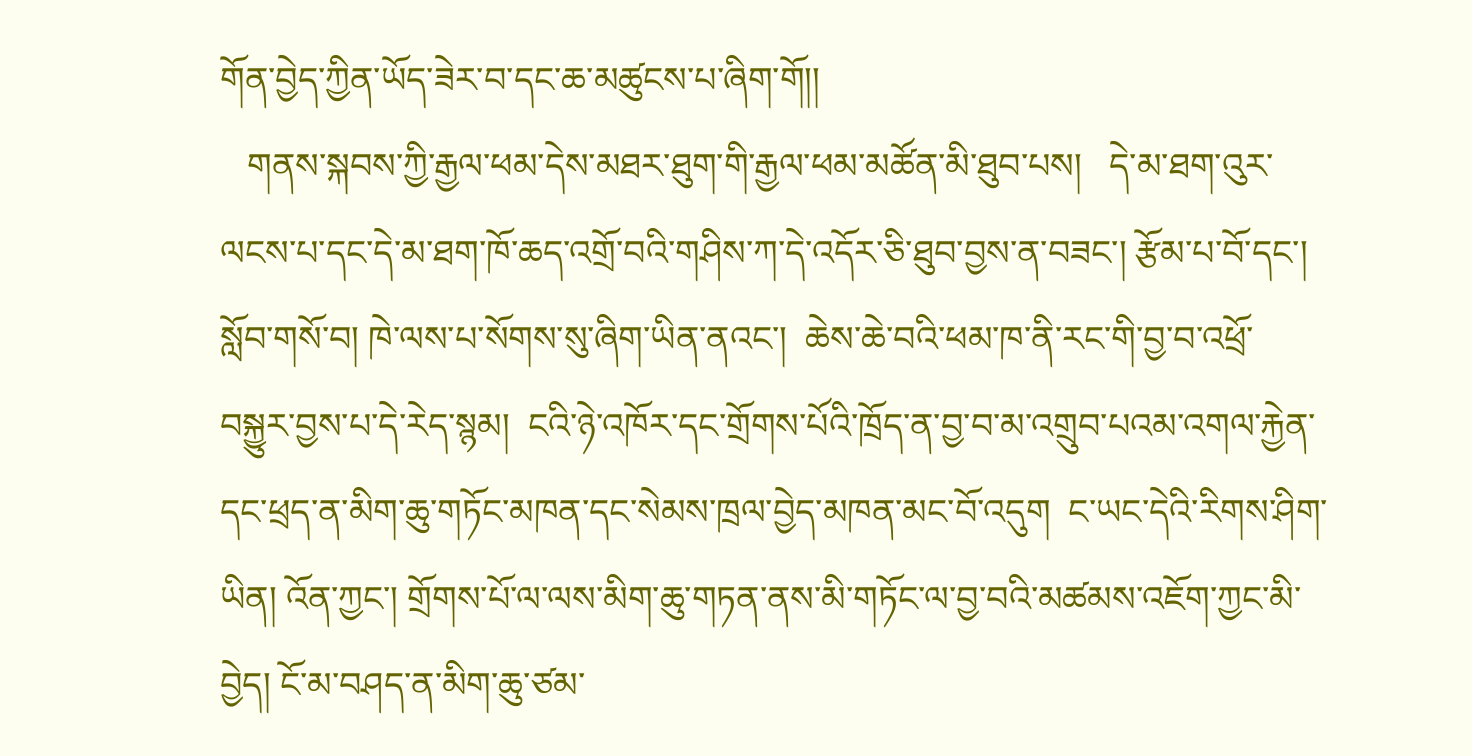གོན་བྱེད་ཀྱིན་ཡོད་ཟེར་བ་དང་ཆ་མཚུངས་པ་ཞིག་གོ།།
   གནས་སྐབས་ཀྱི་རྒྱལ་ཕམ་དེས་མཐར་ཐུག་གི་རྒྱལ་ཕམ་མཚོན་མི་ཐུབ་པས།   དེ་མ་ཐག་འུར་ལངས་པ་དང་དེ་མ་ཐག་ཁོ་ཆད་འགྲོ་བའི་གཤིས་ཀ་དེ་འདོར་ཅི་ཐུབ་བྱས་ན་བཟང་། རྩོམ་པ་བོ་དང་།   སློབ་གསོ་བ། ཁེ་ལས་པ་སོགས་སུ་ཞིག་ཡིན་ནའང་།  ཆེས་ཆེ་བའི་ཕམ་ཁ་ནི་རང་གི་བྱ་བ་འཕྲོ་བསྐྱུར་བྱས་པ་དེ་རེད་སྙམ།  ངའི་ཉེ་འཁོར་དང་གྲོགས་པོའི་ཁྲོད་ན་བྱ་བ་མ་འགྲུབ་པའམ་འགལ་རྐྱེན་དང་ཕྲད་ན་མིག་ཆུ་གཏོང་མཁན་དང་སེམས་ཁྲལ་བྱེད་མཁན་མང་བོ་འདུག  ང་ཡང་དེའི་རིགས་ཤིག་ཡིན། འོན་ཀྱང་། གྲོགས་པོ་ལ་ལས་མིག་ཆུ་གཏན་ནས་མི་གཏོང་ལ་བྱ་བའི་མཚམས་འཇོག་ཀྱང་མི་བྱེད། ངོ་མ་བཤད་ན་མིག་ཆུ་ཙམ་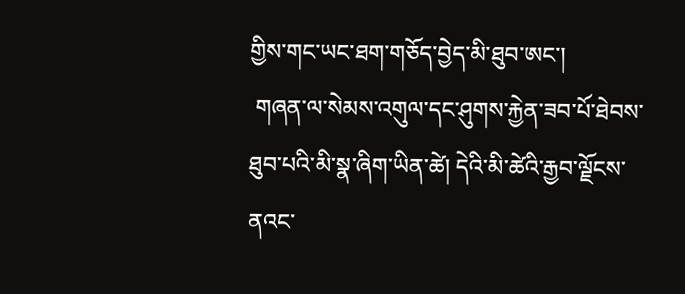གྱིས་གང་ཡང་ཐག་གཅོད་བྱེད་མི་ཐུབ་ཨང་།
 གཞན་ལ་སེམས་འགུལ་དང་ཤུགས་རྐྱེན་ཟབ་པོ་ཐེབས་ཐུབ་པའི་མི་སྣ་ཞིག་ཡིན་ཚེ། དེའི་མི་ཚེའི་རྒྱབ་ལྗོངས་ནའང་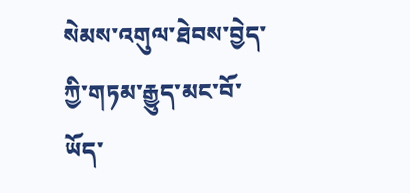སེམས་འགུལ་ཐེབས་བྱེད་ཀྱི་གཏམ་རྒྱུད་མང་བོ་ཡོད་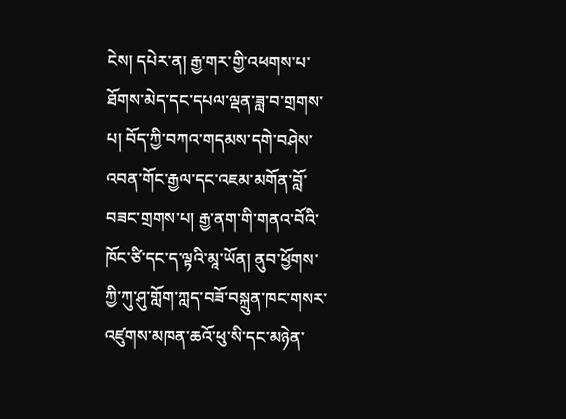ངེས། དཔེར་ན། རྒྱ་གར་གྱི་འཕགས་པ་ཐོགས་མེད་དང་དཔལ་ལྡན་ཟླ་བ་གྲགས་པ། བོད་ཀྱི་བཀའ་གདམས་དགེ་བཤེས་འབན་གོང་རྒྱལ་དང་འཇམ་མགོན་བློ་བཟང་གྲགས་པ། རྒྱ་ནག་གི་གནའ་བོའི་ཁོང་ཙི་དང་ད་ལྟའི་མཱ་ཡོན། ནུབ་ཕྱོགས་ཀྱི་ཀུ་ཤུ་གློག་ཀླད་བཟོ་བསྐྲུན་ཁང་གསར་འཛུགས་མཁན་ཆའོ་ཕུ་སི་དང་མཉེན་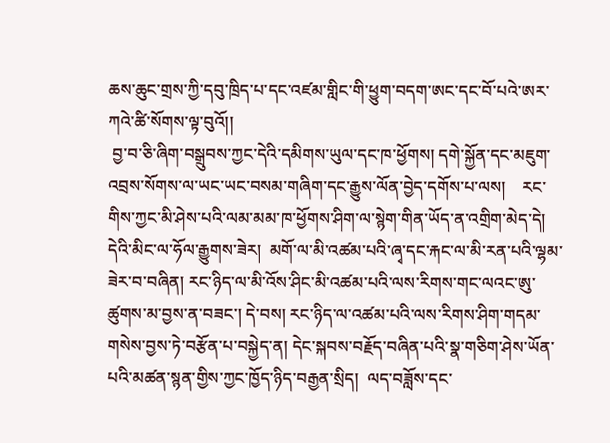ཆས་ཆུང་གྲས་ཀྱི་དབུ་ཁྲིད་པ་དང་འཛམ་གླིང་གི་ཕྱུག་བདག་ཨང་དང་བོ་པའེ་ཨར་ཀའེ་ཚི་སོགས་ལྟ་བུའོ།།
 བྱ་བ་ཅི་ཞིག་བསྒྲུབས་ཀྱང་དེའི་དམིགས་ཡུལ་དང་ཁ་ཕྱོགས། དགེ་སྐྱོན་དང་མཇུག་འབྲས་སོགས་ལ་ཡང་ཡང་བསམ་གཞིག་དང་རྒྱུས་ལོན་བྱེད་དགོས་པ་ལས།    རང་གིས་ཀྱང་མི་ཤེས་པའི་ལམ་མམ་ཁ་ཕྱོགས་ཤིག་ལ་སྙེག་གིན་ཡོད་ན་འགྲིག་མེད་དེ། དེའི་མིང་ལ་ཧོལ་རྒྱུགས་ཟེར།  མགོ་ལ་མི་འཚམ་པའི་ཞྭ་དང་རྐང་ལ་མི་རན་པའི་ལྷམ་ཟེར་བ་བཞིན། རང་ཉིད་ལ་མི་འོས་ཤིང་མི་འཚམ་པའི་ལས་རིགས་གང་ལའང་ཨུ་ཚུགས་མ་བྱས་ན་བཟང་། དེ་བས། རང་ཉིད་ལ་འཚམ་པའི་ལས་རིགས་ཤིག་གདམ་གསེས་བྱས་ཏེ་བརྩོན་པ་བསྐྱེད་ན། དེང་སྐབས་བརྗོད་བཞིན་པའི་སྣ་གཅིག་ཤེས་ཡོན་པའི་མཚན་སྙན་གྱིས་ཀྱང་ཁྱོད་ཉིད་བརྒྱན་སྲིད།  ལད་བཟློས་དང་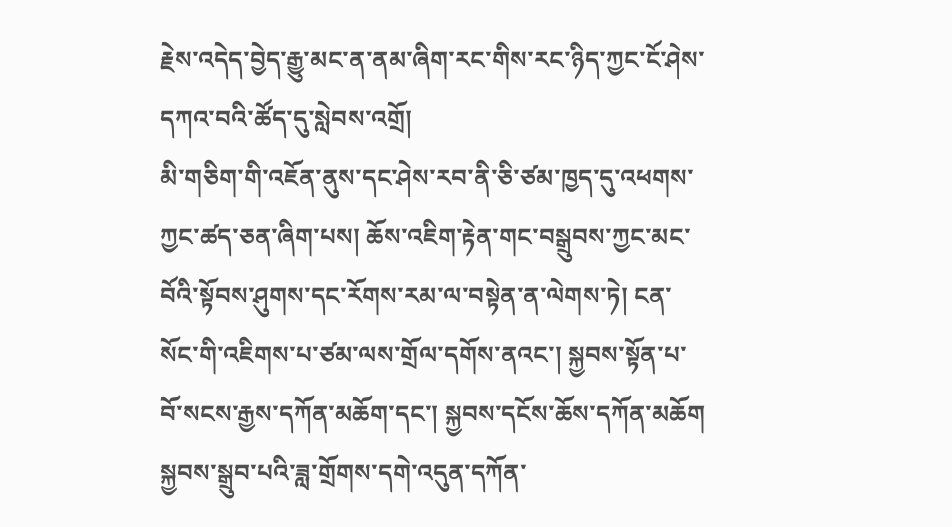རྗེས་འདེད་བྱེད་རྒྱུ་མང་ན་ནམ་ཞིག་རང་གིས་རང་ཉིད་ཀྱང་ངོ་ཤེས་དཀའ་བའི་ཚོད་དུ་སླེབས་འགྲོ།
མི་གཅིག་གི་འཇོན་ནུས་དང་ཤེས་རབ་ནི་ཅི་ཙམ་ཁྱད་དུ་འཕགས་ཀྱང་ཚད་ཅན་ཞིག་པས། ཆོས་འཇིག་རྟེན་གང་བསྒྲུབས་ཀྱང་མང་བོའི་སྟོབས་ཤུགས་དང་རོགས་རམ་ལ་བསྟེན་ན་ལེགས་ཏེ། ངན་སོང་གི་འཇིགས་པ་ཙམ་ལས་གྲོལ་དགོས་ནའང་། སྐྱབས་སྟོན་པ་བོ་སངས་རྒྱས་དཀོན་མཆོག་དང་། སྐྱབས་དངོས་ཆོས་དཀོན་མཆོག སྐྱབས་སྒྲུབ་པའི་ཟླ་གྲོགས་དགེ་འདུན་དཀོན་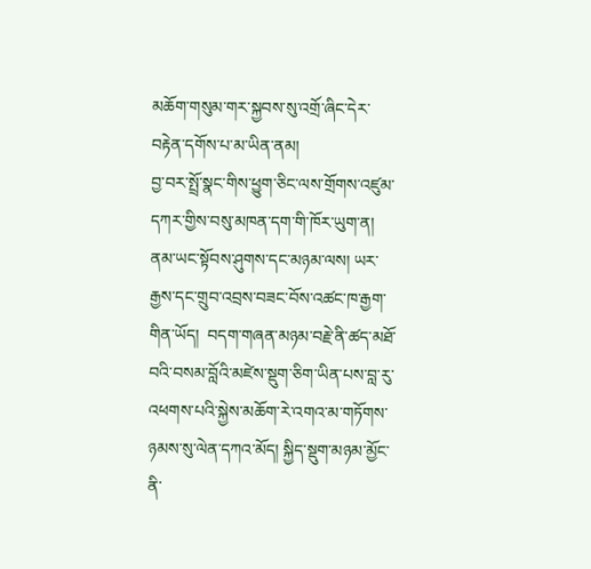མཆོག་གསུམ་གར་སྐྱབས་སུ་འགྲོ་ཞིང་དེར་བརྟེན་དགོས་པ་མ་ཡིན་ནམ།
བྱ་བར་སྤྲོ་སྣང་གིས་ཕྱུག་ཅིང་ལས་གྲོགས་འཛུམ་དཀར་གྱིས་བསུ་མཁན་དག་གི་ཁོར་ཡུག་ན། ནམ་ཡང་སྟོབས་ཤུགས་དང་མཉམ་ལས། ཡར་རྒྱས་དང་གྲུབ་འབྲས་བཟང་བོས་འཚང་ཁ་རྒྱག་གིན་ཡོད།  བདག་གཞན་མཉམ་བརྗེ་ནི་ཚད་མཐོ་བའི་བསམ་བློའི་མཛེས་སྡུག་ཅིག་ཡིན་པས་བླ་རུ་འཕགས་པའི་སྐྱེས་མཆོག་རེ་འགའ་མ་གཏོགས་ཉམས་སུ་ལེན་དཀའ་མོད། སྐྱིད་སྡུག་མཉམ་མྱོང་ནི་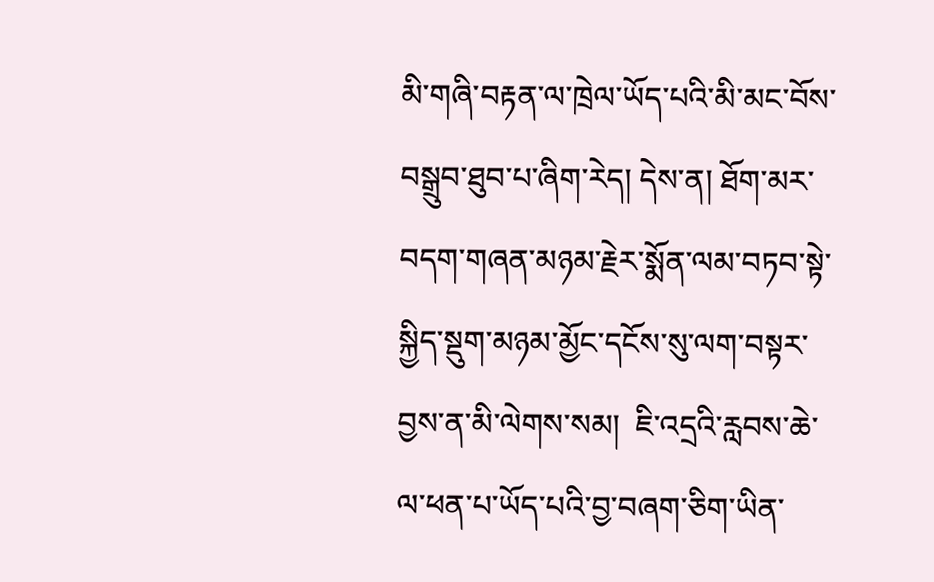མི་གཞི་བརྟན་ལ་ཁྲེལ་ཡོད་པའི་མི་མང་བོས་བསྒྲུབ་ཐུབ་པ་ཞིག་རེད། དེས་ན། ཐོག་མར་བདག་གཞན་མཉམ་རྗེར་སྨོན་ལམ་བཏབ་སྟེ་སྐྱིད་སྡུག་མཉམ་མྱོང་དངོས་སུ་ལག་བསྟར་བྱས་ན་མི་ལེགས་སམ།  ཇི་འདྲའི་རླབས་ཆེ་ལ་ཕན་པ་ཡོད་པའི་བྱ་བཞག་ཅིག་ཡིན་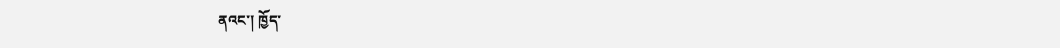ནའང་། ཁྱོད་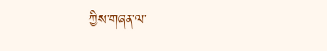ཀྱིས་གཞན་ལ་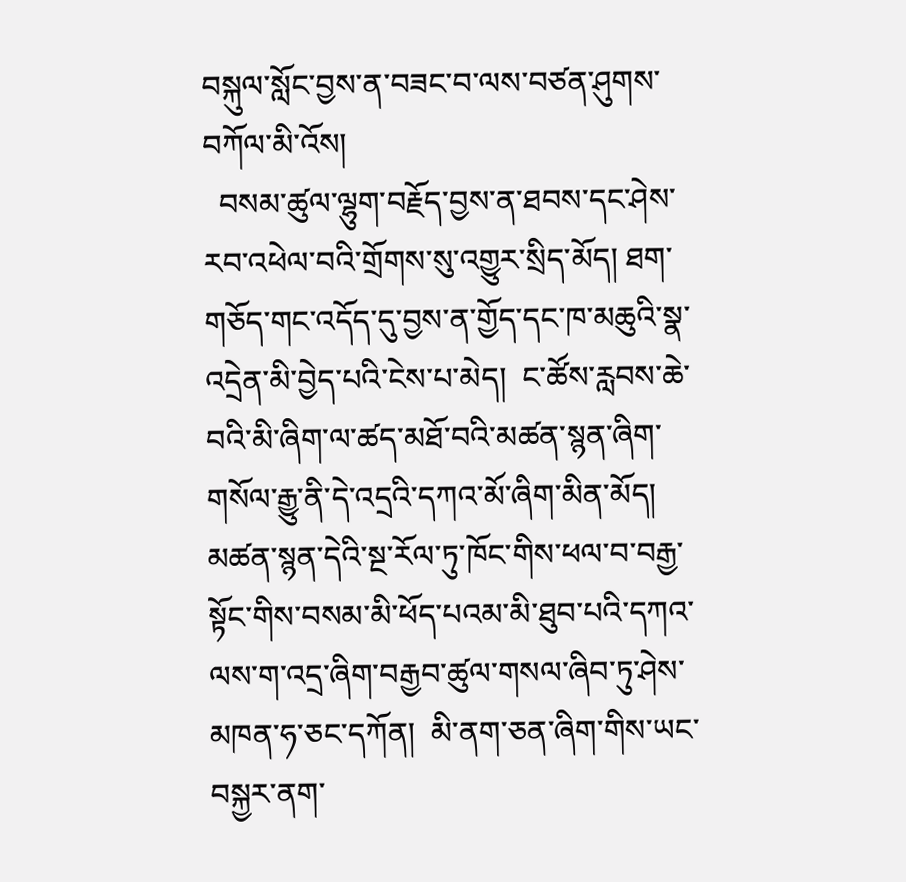བསྐུལ་སློང་བྱས་ན་བཟང་བ་ལས་བཙན་ཤུགས་བཀོལ་མི་འོས།
  བསམ་ཚུལ་ལྷུག་བརྗོད་བྱས་ན་ཐབས་དང་ཤེས་རབ་འཕེལ་བའི་གྲོགས་སུ་འགྱུར་སྲིད་མོད། ཐག་གཅོད་གང་འདོད་དུ་བྱས་ན་གྱོད་དང་ཁ་མཆུའི་སྣ་འདྲེན་མི་བྱེད་པའི་ངེས་པ་མེད།  ང་ཚོས་རླབས་ཆེ་བའི་མི་ཞིག་ལ་ཚད་མཐོ་བའི་མཚན་སྙན་ཞིག་གསོལ་རྒྱུ་ནི་དེ་འདྲའི་དཀའ་མོ་ཞིག་མིན་མོད། མཚན་སྙན་དེའི་སྔ་རོལ་ཏུ་ཁོང་གིས་ཕལ་བ་བརྒྱ་སྟོང་གིས་བསམ་མི་ཕོད་པའམ་མི་ཐུབ་པའི་དཀའ་ལས་ག་འདྲ་ཞིག་བརྒྱབ་ཚུལ་གསལ་ཞིབ་ཏུ་ཤེས་མཁན་ཧ་ཅང་དཀོན།  མི་ནག་ཅན་ཞིག་གིས་ཡང་བསྐྱར་ནག་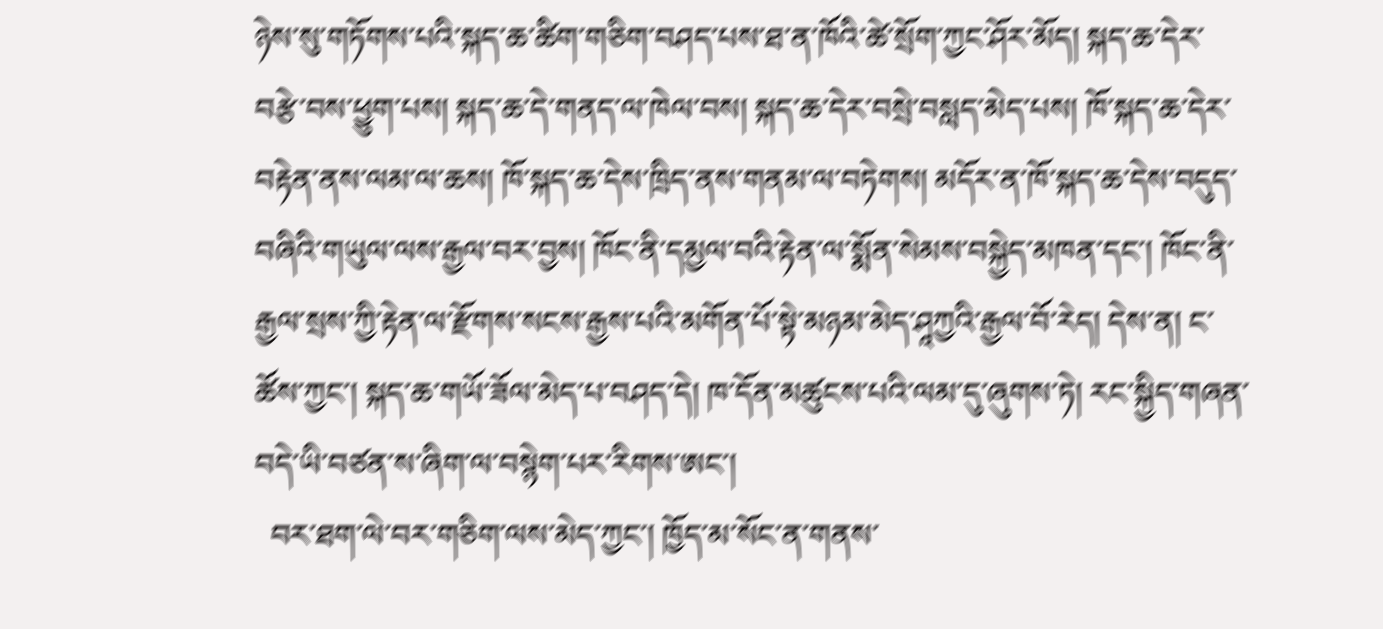ཉེས་སུ་གཏོགས་པའི་སྐད་ཆ་ཚིག་གཅིག་བཤད་པས་ཐ་ན་ཁོའི་ཚེ་སྲོག་ཀྱང་ཤོར་མོད། སྐད་ཆ་དེར་བརྩེ་བས་ཕྱུག་པས། སྐད་ཆ་དེ་གནད་ལ་ཁེལ་བས། སྐད་ཆ་དེར་བསྲེ་བསླད་མེད་པས། ཁོ་སྐད་ཆ་དེར་བརྟེན་ནས་ལམ་ལ་ཆས། ཁོ་སྐད་ཆ་དེས་ཁྲིད་ནས་གནམ་ལ་བཏེགས། མདོར་ན་ཁོ་སྐད་ཆ་དེས་བདུད་བཞིའི་གཡུལ་ལས་རྒྱལ་བར་བྱས། ཁོང་ནི་དམྱལ་བའི་རྟེན་ལ་སྨོན་སེམས་བསྐྱེད་མཁན་དང་། ཁོང་ནི་རྒྱལ་སྲས་ཀྱི་རྟེན་ལ་རྫོགས་སངས་རྒྱས་པའི་མགོན་པོ་སྟེ་མཉམ་མེད་ཤཱཀྱའི་རྒྱལ་བོ་རེད། དེས་ན། ང་ཚོས་ཀྱང་། སྐད་ཆ་གཡོ་ཟོལ་མེད་པ་བཤད་དེ། ཁ་དོན་མཚུངས་པའི་ལམ་དུ་ཞུགས་ཏེ། རང་སྐྱིད་གཞན་བདེ་ཡི་བཙན་ས་ཞིག་ལ་བསྙེག་པར་རིགས་ཨང་།
  བར་ཐག་ལེ་བར་གཅིག་ལས་མེད་ཀྱང་། ཁྱོད་མ་སོང་ན་གནས་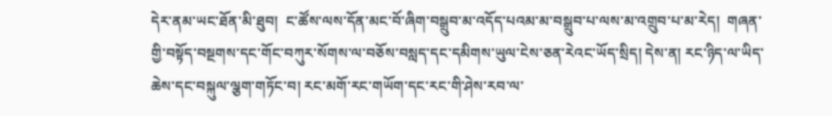དེར་ནམ་ཡང་ཐོན་མི་ཐུབ།  ང་ཚོས་ལས་དོན་མང་བོ་ཞིག་བསྒྲུབ་མ་འདོད་པའམ་མ་བསྒྲུབ་པ་ལས་མ་འགྲུབ་པ་མ་རེད།  གཞན་གྱི་བསྟོད་བསྔགས་དང་གོང་བཀུར་སོགས་ལ་བཅོས་བསླད་དང་དམིགས་ཡུལ་ངེས་ཅན་རེའང་ཡོད་སྲིད། དེས་ན། རང་ཉིད་ལ་ཡིད་ཆེས་དང་བསྐུལ་ལྕག་གཏོང་བ། རང་མགོ་རང་གཡོག་དང་རང་གི་ཤེས་རབ་ལ་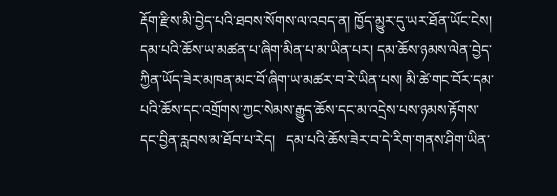རྡོག་རྫིས་མི་བྱེད་པའི་ཐབས་སོགས་ལ་འབད་ན། ཁྱོད་མྱུར་དུ་ཡར་ཐོན་ཡོང་ངེས།   དམ་པའི་ཆོས་ཡ་མཚན་པ་ཞིག་མིན་པ་མ་ཡིན་པར། དམ་ཆོས་ཉམས་ལེན་བྱེད་ཀྱིན་ཡོད་ཟེར་མཁན་མང་བོ་ཞིག་ཡ་མཚར་བ་རེ་ཡིན་པས། མི་ཚེ་གང་བོར་དམ་པའི་ཆོས་དང་འགྲོགས་ཀྱང་སེམས་རྒྱུད་ཆོས་དང་མ་འདྲེས་པས་ཉམས་རྟོགས་དང་བྱིན་རླབས་མ་ཐོབ་པ་རེད།   དམ་པའི་ཆོས་ཟེར་བ་དེ་རིག་གནས་ཤིག་ཡིན་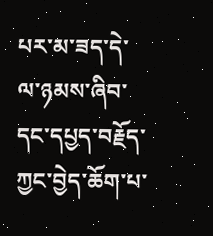པར་མ་ཟད་དེ་ལ་ཉམས་ཞིབ་དང་དཔྱད་བརྗོད་ཀྱང་བྱེད་ཆོག་པ་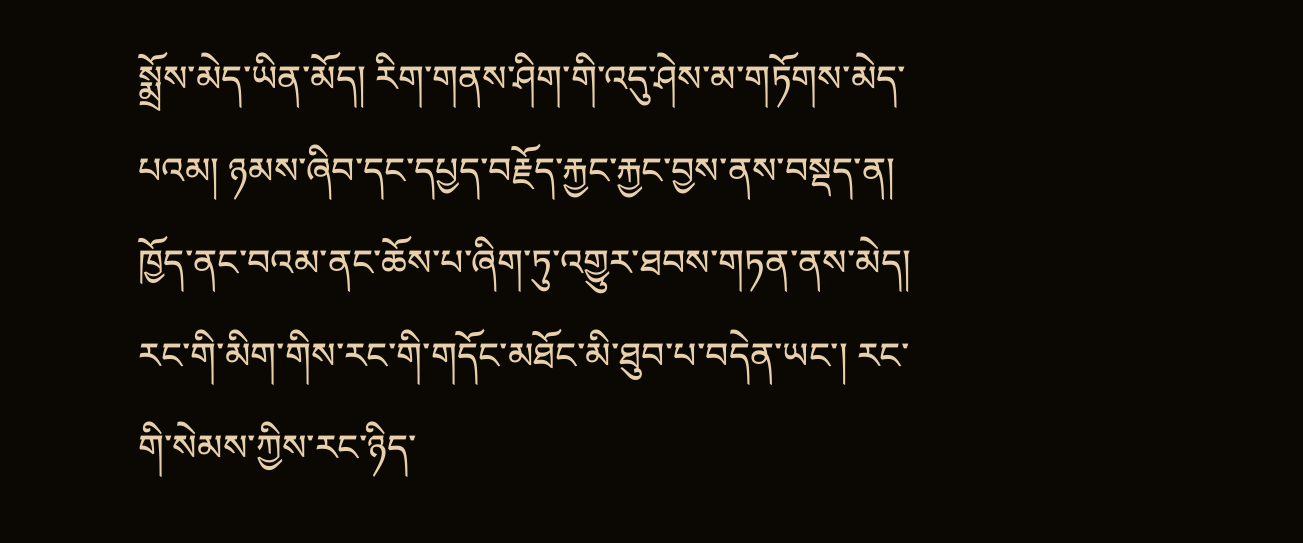སྨྲོས་མེད་ཡིན་མོད། རིག་གནས་ཤིག་གི་འདུ་ཤེས་མ་གཏོགས་མེད་པའམ། ཉམས་ཞིབ་དང་དཔྱད་བརྗོད་རྐྱང་རྐྱང་བྱས་ནས་བསྡད་ན། ཁྱོད་ནང་བའམ་ནང་ཆོས་པ་ཞིག་ཏུ་འགྱུར་ཐབས་གཏན་ནས་མེད།   རང་གི་མིག་གིས་རང་གི་གདོང་མཐོང་མི་ཐུབ་པ་བདེན་ཡང་། རང་གི་སེམས་ཀྱིས་རང་ཉིད་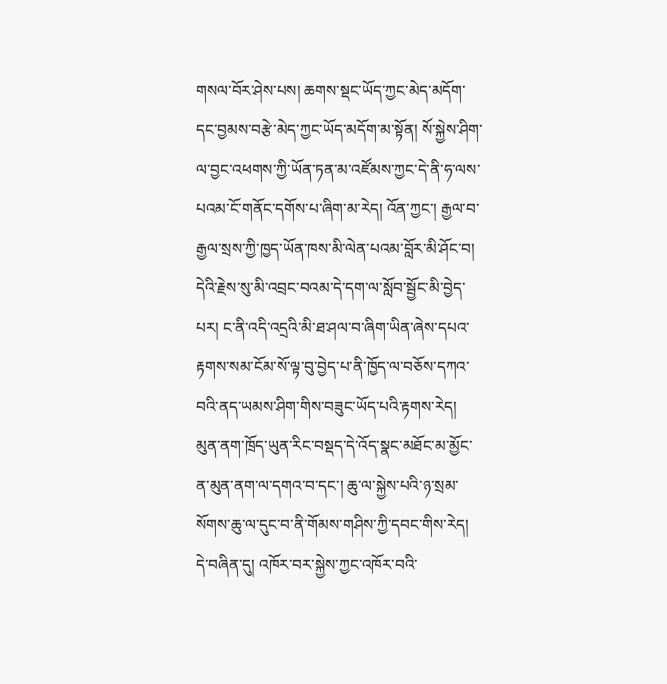གསལ་བོར་ཤེས་པས། ཆགས་སྡང་ཡོད་ཀྱང་མེད་མདོག་དང་བྱམས་བརྩེ་མེད་ཀྱང་ཡོད་མདོག་མ་སྟོན། སོ་སྐྱེས་ཤིག་ལ་བྱང་འཕགས་ཀྱི་ཡོན་ཏན་མ་འཛོམས་ཀྱང་དེ་ནི་ཧ་ལས་པའམ་ངོ་གནོང་དགོས་པ་ཞིག་མ་རེད། འོན་ཀྱང་། རྒྱལ་བ་རྒྱལ་སྲས་ཀྱི་ཁྱད་ཡོན་ཁས་མི་ལེན་པའམ་བློར་མི་ཤོང་བ། དེའི་རྗེས་སུ་མི་འབྲང་བའམ་དེ་དག་ལ་སློབ་སྦྱོང་མི་བྱེད་པར། ང་ནི་འདི་འདྲའི་མི་ཐ་ཤལ་བ་ཞིག་ཡིན་ཞེས་དཔའ་རྟགས་སམ་ངོམ་སོ་ལྟ་བུ་བྱེད་པ་ནི་ཁྱོད་ལ་བཅོས་དཀའ་བའི་ནད་ཡམས་ཤིག་གིས་བཟུང་ཡོད་པའི་རྟགས་རེད།
མུན་ནག་ཁྲོད་ཡུན་རིང་བསྡད་དེ་འོད་སྣང་མཐོང་མ་མྱོང་ན་མུན་ནག་ལ་དགའ་བ་དང་། ཆུ་ལ་སྐྱེས་པའི་ཉ་སྲམ་སོགས་ཆུ་ལ་དུང་བ་ནི་གོམས་གཤིས་ཀྱི་དབང་གིས་རེད། དེ་བཞིན་དུ། འཁོར་བར་སྐྱེས་ཀྱང་འཁོར་བའི་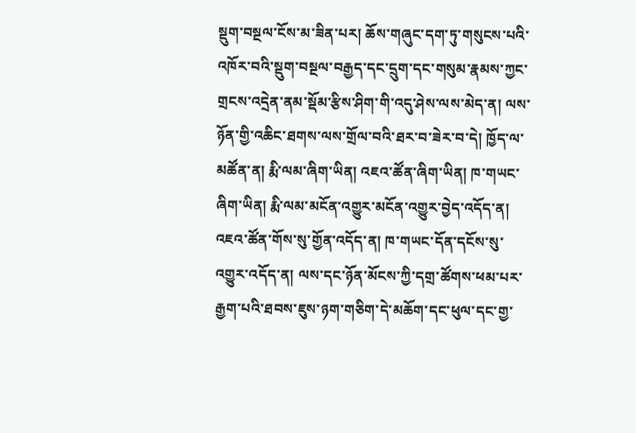སྡུག་བསྔལ་ངོས་མ་ཟིན་པར། ཆོས་གཞུང་དག་ཏུ་གསུངས་པའི་འཁོར་བའི་སྡུག་བསྔལ་བརྒྱད་དང་དྲུག་དང་གསུམ་རྣམས་ཀྱང་གྲངས་འདྲེན་ནམ་སྡོམ་རྩིས་ཤིག་གི་འདུ་ཤེས་ལས་མེད་ན། ལས་ཉོན་གྱི་འཆིང་ཐགས་ལས་གྲོལ་བའི་ཐར་བ་ཟེར་བ་དེ། ཁྱོད་ལ་མཚོན་ན། རྨི་ལམ་ཞིག་ཡིན། འཇའ་ཚོན་ཞིག་ཡིན། ཁ་གཡང་ཞིག་ཡིན། རྨི་ལམ་མངོན་འགྱུར་མངོན་འགྱུར་བྱེད་འདོད་ན། འཇའ་ཚོན་གོས་སུ་གྱོན་འདོད་ན། ཁ་གཡང་དོན་དངོས་སུ་འགྱུར་འདོད་ན། ལས་དང་ཉོན་མོངས་ཀྱི་དགྲ་ཚོགས་ཕམ་པར་རྒྱག་པའི་ཐབས་ཇུས་ཉག་གཅིག་དེ་མཆོག་དང་ཕུལ་དང་གྱ་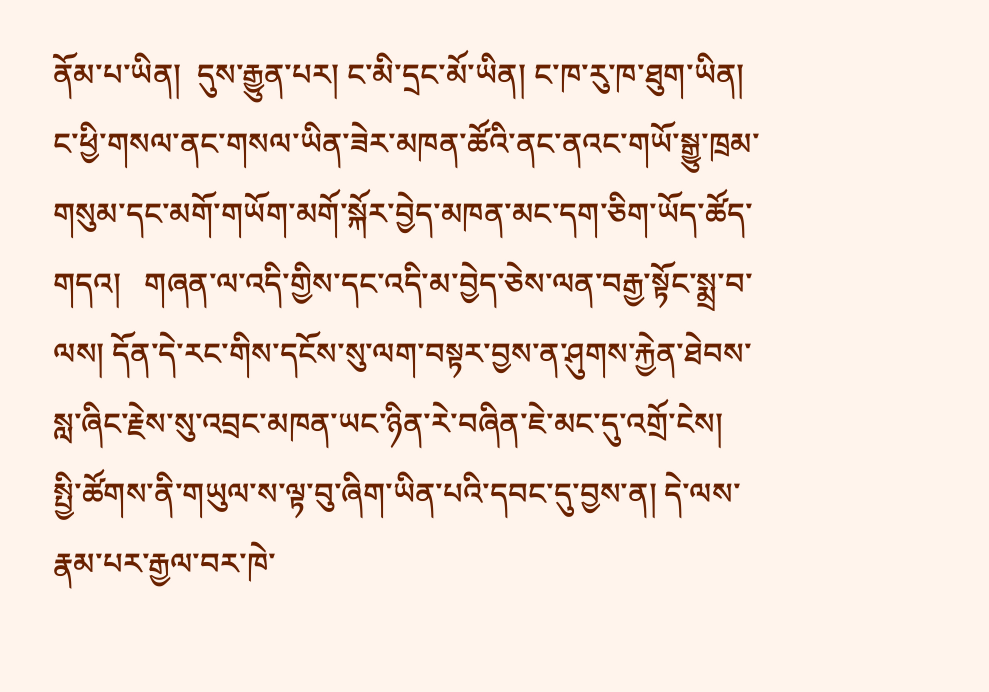ནོམ་པ་ཡིན།  དུས་རྒྱུན་པར། ང་མི་དྲང་མོ་ཡིན། ང་ཁ་རུ་ཁ་ཐུག་ཡིན། ང་ཕྱི་གསལ་ནང་གསལ་ཡིན་ཟེར་མཁན་ཚོའི་ནང་ནའང་གཡོ་སྒྱུ་ཁྲམ་གསུམ་དང་མགོ་གཡོག་མགོ་སྐོར་བྱེད་མཁན་མང་དག་ཅིག་ཡོད་ཚོད་གདའ།   གཞན་ལ་འདི་གྱིས་དང་འདི་མ་བྱེད་ཅེས་ལན་བརྒྱ་སྟོང་སྨྲ་བ་ལས། དོན་དེ་རང་གིས་དངོས་སུ་ལག་བསྟར་བྱས་ན་ཤུགས་རྐྱེན་ཐེབས་སླ་ཞིང་རྗེས་སུ་འབྲང་མཁན་ཡང་ཉིན་རེ་བཞིན་ཇེ་མང་དུ་འགྲོ་ངེས།
སྤྱི་ཚོགས་ནི་གཡུལ་ས་ལྟ་བུ་ཞིག་ཡིན་པའི་དབང་དུ་བྱས་ན། དེ་ལས་རྣམ་པར་རྒྱལ་བར་ཁེ་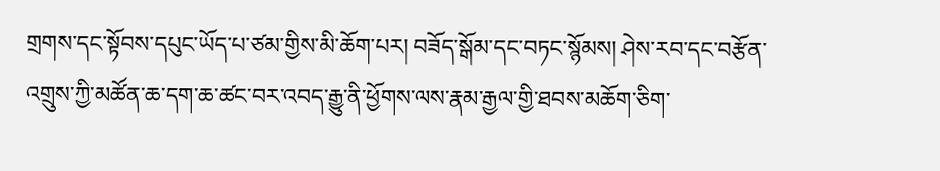གྲགས་དང་སྟོབས་དཔུང་ཡོད་པ་ཙམ་གྱིས་མི་ཆོག་པར། བཟོད་སྒོམ་དང་བཏང་སྙོམས། ཤེས་རབ་དང་བརྩོན་འགྲུས་ཀྱི་མཚོན་ཆ་དག་ཆ་ཚང་བར་འབད་རྒྱུ་ནི་ཕྱོགས་ལས་རྣམ་རྒྱལ་གྱི་ཐབས་མཆོག་ཅིག་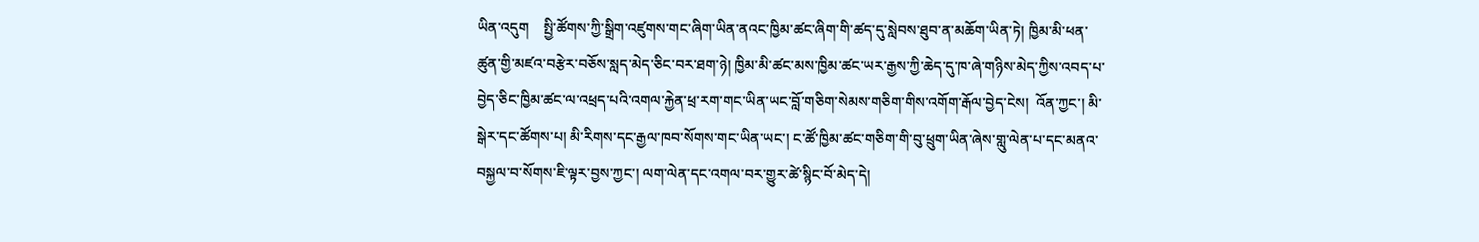ཡིན་འདུག    སྤྱི་ཚོགས་ཀྱི་སྒྲིག་འཛུགས་གང་ཞིག་ཡིན་ནའང་ཁྱིམ་ཚང་ཞིག་གི་ཚད་དུ་སླེབས་ཐུབ་ན་མཆོག་ཡིན་ཏེ། ཁྱིམ་མི་ཕན་ཚུན་གྱི་མཛའ་བརྩེར་བཅོས་སླད་མེད་ཅིང་བར་ཐག་ཉེ། ཁྱིམ་མི་ཚང་མས་ཁྱིམ་ཚང་ཡར་རྒྱས་ཀྱི་ཆེད་དུ་ཁ་ཞེ་གཉིས་མེད་ཀྱིས་འབད་པ་བྱེད་ཅིང་ཁྱིམ་ཚང་ལ་འཕྲད་པའི་འགལ་རྐྱེན་ཕྲ་རག་གང་ཡིན་ཡང་བློ་གཅིག་སེམས་གཅིག་གིས་འགོག་རྒོལ་བྱེད་ངེས།  འོན་ཀྱང་། མི་སྒེར་དང་ཚོགས་པ། མི་རིགས་དང་རྒྱལ་ཁབ་སོགས་གང་ཡིན་ཡང་། ང་ཚོ་ཁྱིམ་ཚང་གཅིག་གི་བུ་ཕྲུག་ཡིན་ཞེས་གླུ་ལེན་པ་དང་མནའ་བསྐྱལ་བ་སོགས་ཇི་ལྟར་བྱས་ཀྱང་། ལག་ལེན་དང་འགལ་བར་གྱུར་ཚེ་སྙིང་བོ་མེད་དེ།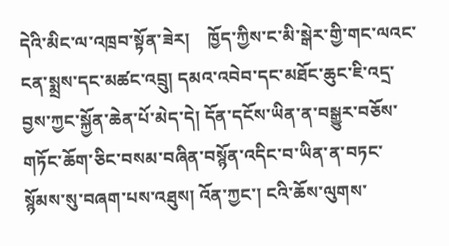དེའི་མིང་ལ་འཁྲབ་སྟོན་ཟེར།    ཁྱོད་ཀྱིས་ང་མི་སྒེར་གྱི་གང་ལའང་ངན་སྨྲས་དང་མཚང་འབྲུ། དམའ་འབེབ་དང་མཐོང་ཆུང་ཇི་འདྲ་བྱས་ཀྱང་སྐྱོན་ཆེན་པོ་མེད་དེ། དོན་དངོས་ཡིན་ན་བསྒྱུར་བཅོས་གཏོང་ཆོག་ཅིང་བསམ་བཞིན་བསྙོན་འདིང་བ་ཡིན་ན་བཏང་སྙོམས་སུ་བཞག་པས་འཐུས། འོན་ཀྱང་། ངའི་ཆོས་ལུགས་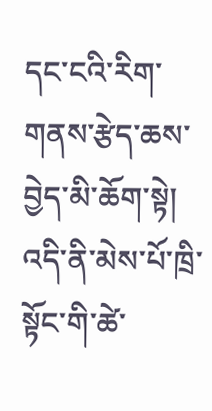དང་ངའི་རིག་གནས་རྩེད་ཆས་བྱེད་མི་ཆོག་སྟེ། འདི་ནི་མེས་པོ་ཁྲི་སྟོང་གི་ཚེ་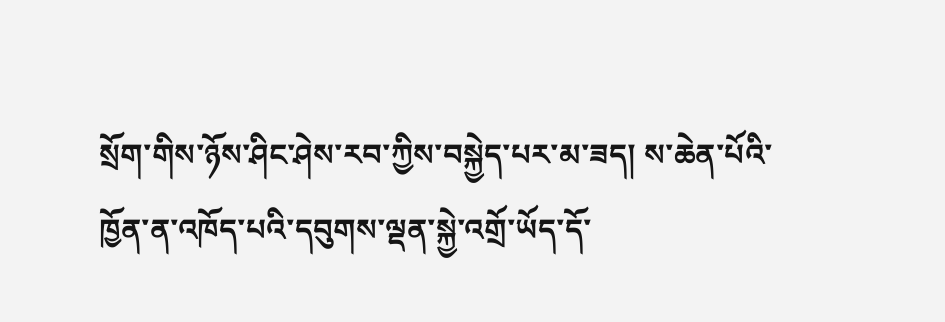སྲོག་གིས་ཉོས་ཤིང་ཤེས་རབ་ཀྱིས་བསྐྱེད་པར་མ་ཟད། ས་ཆེན་པོའི་ཁྱོན་ན་འཁོད་པའི་དབུགས་ལྡན་སྐྱེ་འགྲོ་ཡོད་དོ་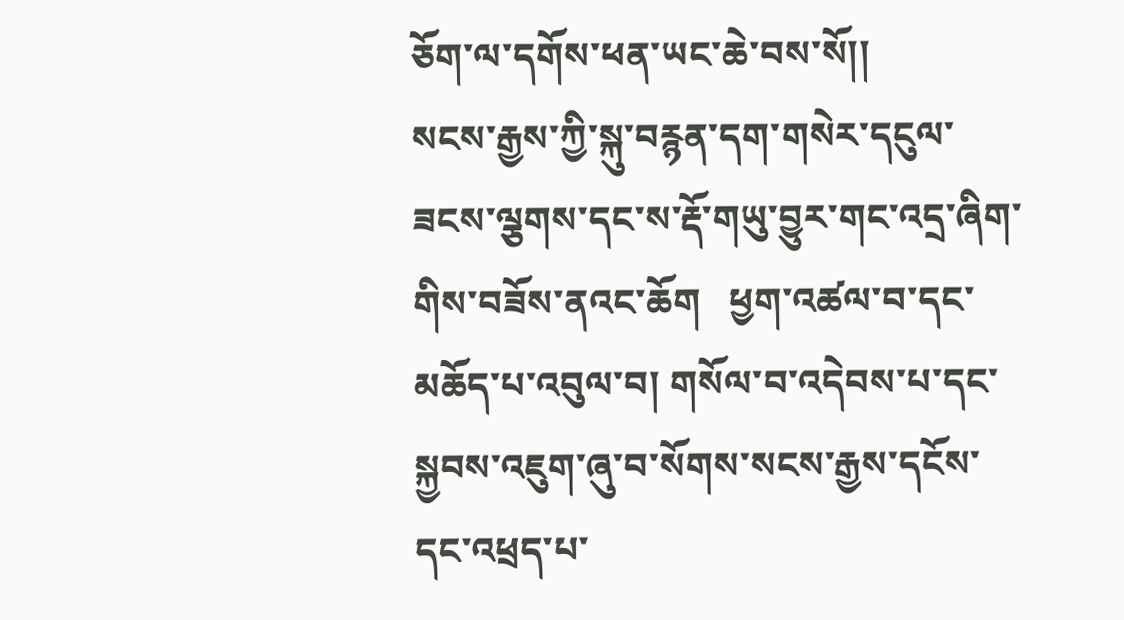ཅོག་ལ་དགོས་ཕན་ཡང་ཆེ་བས་སོ།།
སངས་རྒྱས་ཀྱི་སྐུ་བརྙན་དག་གསེར་དངུལ་ཟངས་ལྕགས་དང་ས་རྡོ་གཡུ་བྱུར་གང་འདྲ་ཞིག་གིས་བཟོས་ནའང་ཆོག   ཕྱག་འཚལ་བ་དང་མཆོད་པ་འབུལ་བ། གསོལ་བ་འདེབས་པ་དང་སྐྱབས་འཇུག་ཞུ་བ་སོགས་སངས་རྒྱས་དངོས་དང་འཕྲད་པ་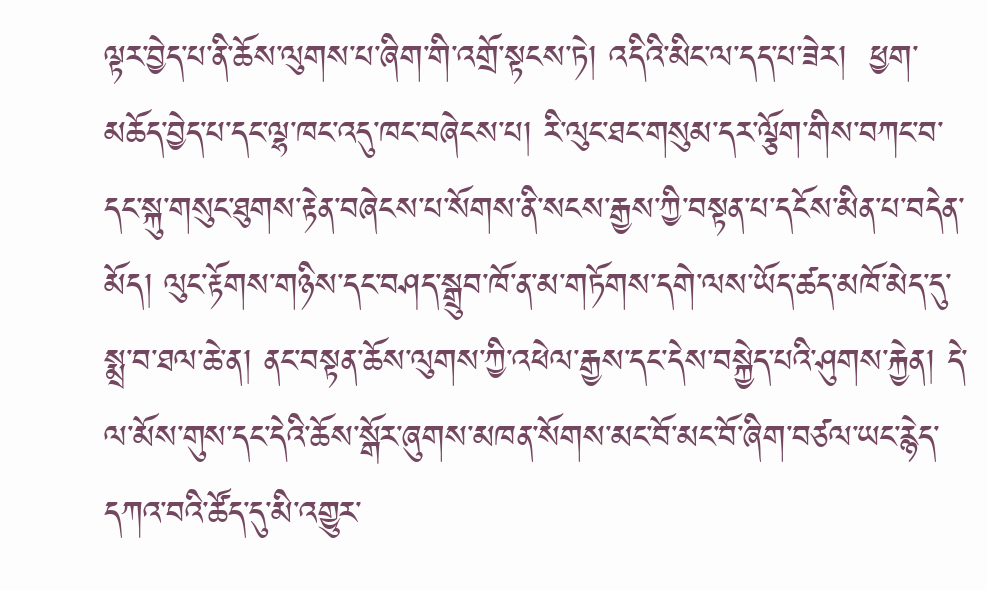ལྟར་བྱེད་པ་ནི་ཆོས་ལུགས་པ་ཞིག་གི་འགྲོ་སྟངས་ཏེ། འདིའི་མིང་ལ་དད་པ་ཟེར།  ཕྱག་མཆོད་བྱེད་པ་དང་ལྷ་ཁང་འདུ་ཁང་བཞེངས་པ། རི་ལུང་ཐང་གསུམ་དར་ལྕོག་གིས་བཀང་བ་དང་སྐུ་གསུང་ཐུགས་རྟེན་བཞེངས་པ་སོགས་ནི་སངས་རྒྱས་ཀྱི་བསྟན་པ་དངོས་མིན་པ་བདེན་མོད། ལུང་རྟོགས་གཉིས་དང་བཤད་སྒྲུབ་ཁོ་ན་མ་གཏོགས་དགེ་ལས་ཡོད་ཚད་མཁོ་མེད་དུ་སྨྲ་བ་ཐལ་ཆེ་ན། ནང་བསྟན་ཆོས་ལུགས་ཀྱི་འཕེལ་རྒྱས་དང་དེས་བསྐྱེད་པའི་ཤུགས་རྐྱེན། དེ་ལ་མོས་གུས་དང་དེའི་ཆོས་སྒོར་ཞུགས་མཁན་སོགས་མང་བོ་མང་བོ་ཞིག་བཙལ་ཡང་རྙེད་དཀའ་བའི་ཚོད་དུ་མི་འགྱུར་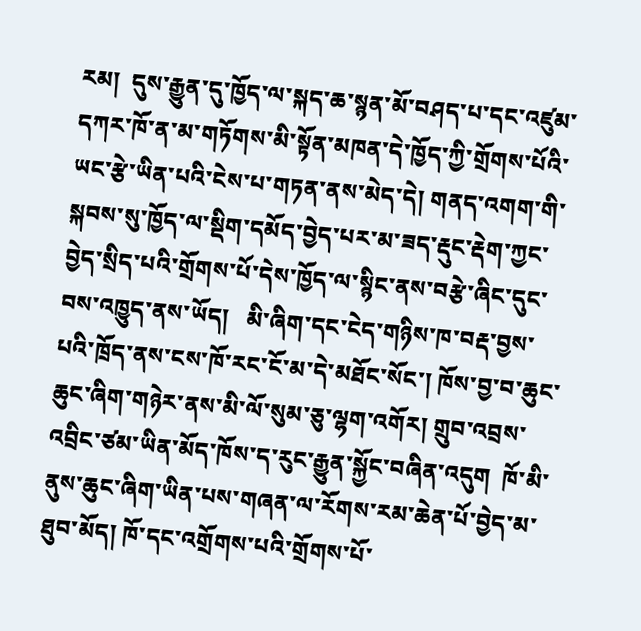རམ།  དུས་རྒྱུན་དུ་ཁྱོད་ལ་སྐད་ཆ་སྙན་མོ་བཤད་པ་དང་འཛུམ་དཀར་ཁོ་ན་མ་གཏོགས་མི་སྟོན་མཁན་དེ་ཁྱོད་ཀྱི་གྲོགས་པོའི་ཡང་རྩེ་ཡིན་པའི་ངེས་པ་གཏན་ནས་མེད་དེ། གནད་འགག་གི་སྐབས་སུ་ཁྱོད་ལ་སྡིག་དམོད་བྱེད་པར་མ་ཟད་རྡུང་རྡེག་ཀྱང་བྱེད་སྲིད་པའི་གྲོགས་པོ་དེས་ཁྱོད་ལ་སྙིང་ནས་བརྩེ་ཞིང་དུང་བས་འཁྱུད་ནས་ཡོད།   མི་ཞིག་དང་ངེད་གཉིས་ཁ་བརྡ་བྱས་པའི་ཁྲོད་ནས་ངས་ཁོ་རང་ངོ་མ་དེ་མཐོང་སོང་། ཁོས་བྱ་བ་ཆུང་ཆུང་ཞིག་གཉེར་ནས་མི་ལོ་སུམ་ཅུ་ལྷག་འགོར། གྲུབ་འབྲས་འབྲིང་ཙམ་ཡིན་མོད་ཁོས་ད་རུང་རྒྱུན་སྐྱོང་བཞིན་འདུག  ཁོ་མི་ནུས་ཆུང་ཞིག་ཡིན་པས་གཞན་ལ་རོགས་རམ་ཆེན་པོ་བྱེད་མ་ཐུབ་མོད། ཁོ་དང་འགྲོགས་པའི་གྲོགས་པོ་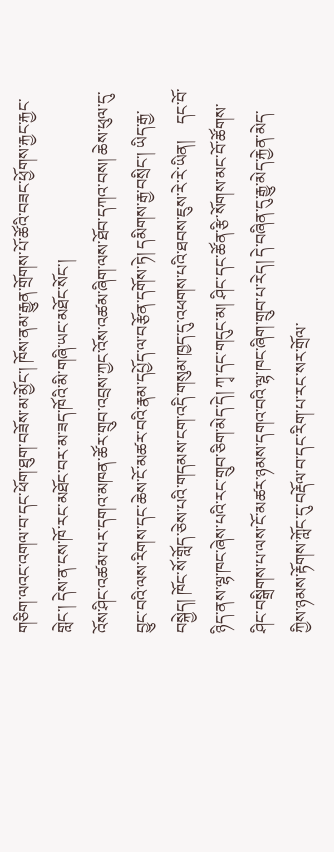གཅིག་ལའང་འགལ་བ་དང་ཕོག་ཐུག་བཟོས་མ་མྱོང་། ཁོས་ནམ་རྒྱུན་གྲོགས་པོ་ཚོའི་བཟང་ཕྱོགས་རྐྱང་རྐྱང་གླེང་། དེས་ན་ངས་ཁོ་རང་མཐོང་བར་མ་ཟད་ཁོའི་མི་གཞི་ཡང་མཐོང་སོང་།
འོས་ཤིང་འཚམ་པར་དགའ་མཁན་ཚོར་གྲུབ་འབྲས་ཀྱང་འོས་འཚམ་ཞིག་ལས་ཐོབ་དཀའ་བས། ཆེས་ཕུལ་དུ་བྱུང་བའི་ལས་རིགས་དང་ཆེས་ངོ་མཚར་བའི་རྣམ་དཔྱོད་ལ་བརྩོན་དགོས་ཏེ། དམིགས་རྒྱ་བསྲིང་། ཡིད་རྒྱ་བསྐྱེད། ཁོང་སོ་གློད་ཅེས་པའི་གདམས་ངག་འདི་གསུམ་ཁྱད་དུ་འཕགས་པའི་ཐབས་ཇུས་རེ་རེ་ཡིན།    དང་བོ་ཉིད་ནས་ལྷ་ཁང་ཞེས་པའི་རང་གྲུབ་ཅིག་མེད་དེ། ཀྭ་དང་གདུང་མ། ཤིང་དང་ཚོན་རྩི་སོགས་མང་བོ་ཚོགས་ཤིང་བསྒྲིགས་པ་ལས་ངོ་མཚར་ཉམས་དགའ་བའི་ལྷ་ཁང་ཞིག་གྲུབ་པ་རེད། དེ་བཞིན་དུ་རྒྱུ་མེད་རྐྱེན་མེད་ཀྱིས་ཉམས་རྟོགས་ཀློང་དུ་བརྡོལ་བ་དང་རིག་པ་རང་སར་གྲོལ་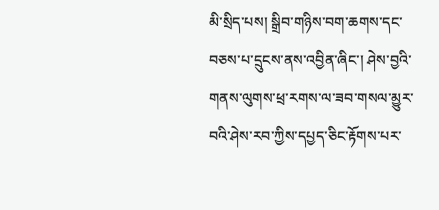མི་སྲིད་པས། སྒྲིབ་གཉིས་བག་ཆགས་དང་བཅས་པ་དྲུངས་ནས་འབྱིན་ཞིང་། ཤེས་བྱའི་གནས་ལུགས་ཕྲ་རགས་ལ་ཟབ་གསལ་མྱུར་བའི་ཤེས་རབ་ཀྱིས་དཔྱད་ཅིང་རྟོགས་པར་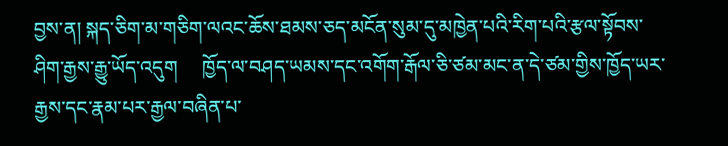བྱས་ན། སྐད་ཅིག་མ་གཅིག་ལའང་ཆོས་ཐམས་ཅད་མངོན་སུམ་དུ་མཁྱེན་པའི་རིག་པའི་རྩལ་སྟོབས་ཤིག་རྒྱས་རྒྱུ་ཡོད་འདུག     ཁྱོད་ལ་བཤད་ཡམས་དང་འགོག་རྒོལ་ཅི་ཙམ་མང་ན་དེ་ཙམ་གྱིས་ཁྱོད་ཡར་རྒྱས་དང་རྣམ་པར་རྒྱལ་བཞིན་པ་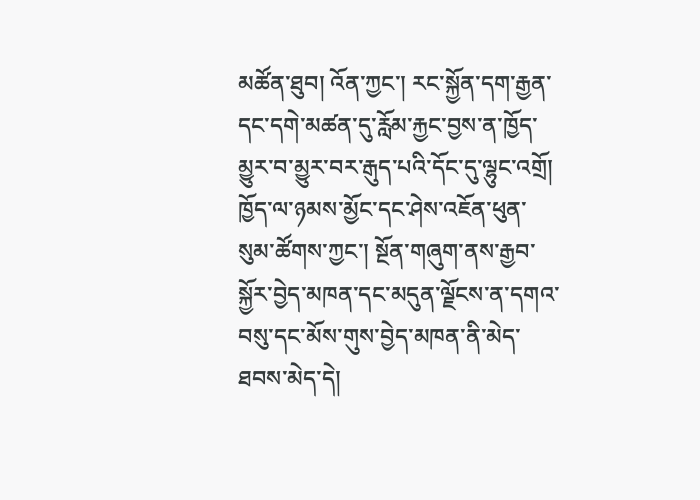མཚོན་ཐུབ། འོན་ཀྱང་། རང་སྐྱོན་དག་རྒྱན་དང་དགེ་མཚན་དུ་རློམ་རྐྱང་བྱས་ན་ཁྱོད་མྱུར་བ་མྱུར་བར་རྒུད་པའི་དོང་དུ་ལྷུང་འགྲོ།
ཁྱོད་ལ་ཉམས་མྱོང་དང་ཤེས་འཇོན་ཕུན་སུམ་ཚོགས་ཀྱང་། སྔོན་གཞུག་ནས་རྒྱབ་སྐྱོར་བྱེད་མཁན་དང་མདུན་ལྗོངས་ན་དགའ་བསུ་དང་མོས་གུས་བྱེད་མཁན་ནི་མེད་ཐབས་མེད་དེ།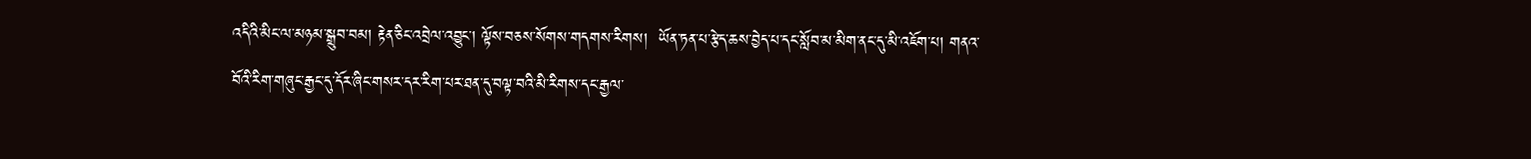འདིའི་མིང་ལ་མཉམ་སྒྲུབ་བམ། རྟེན་ཅིང་འབྲེལ་འབྱུང་། ལྟོས་བཅས་སོགས་གདགས་རིགས།  ཡོན་ཏན་པ་རྩེད་ཆས་བྱེད་པ་དང་སློབ་མ་མིག་ནང་དུ་མི་འཇོག་པ། གནའ་བོའི་རིག་གཞུང་རྒྱང་དུ་དོར་ཞིང་གསར་དར་རིག་པར་ཐན་དུ་བལྟ་བའི་མི་རིགས་དང་རྒྱལ་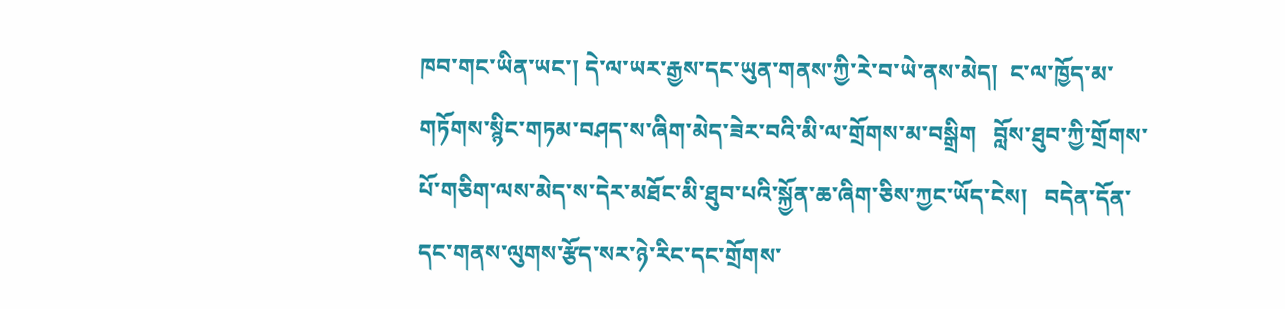ཁབ་གང་ཡིན་ཡང་། དེ་ལ་ཡར་རྒྱས་དང་ཡུན་གནས་ཀྱི་རེ་བ་ཡེ་ནས་མེད།  ང་ལ་ཁྱོད་མ་གཏོགས་སྙིང་གཏམ་བཤད་ས་ཞིག་མེད་ཟེར་བའི་མི་ལ་གྲོགས་མ་བསྒྲིག   བློས་ཐུབ་ཀྱི་གྲོགས་པོ་གཅིག་ལས་མེད་ས་དེར་མཐོང་མི་ཐུབ་པའི་སྐྱོན་ཆ་ཞིག་ཅིས་ཀྱང་ཡོད་ངེས།   བདེན་དོན་དང་གནས་ལུགས་རྩོད་སར་ཉེ་རིང་དང་གྲོགས་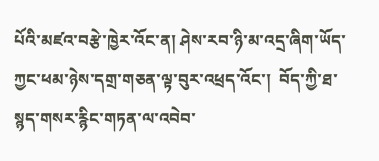པོའི་མཛའ་བརྩེ་ཁྱེར་འོང་ན། ཤེས་རབ་ཉི་མ་འདྲ་ཞིག་ཡོད་ཀྱང་ཕམ་ཉེས་དགྲ་གཅན་ལྟ་བུར་འཕྲད་འོང་།  བོད་ཀྱི་ཐ་སྙད་གསར་རྙིང་གཏན་ལ་འབེབ་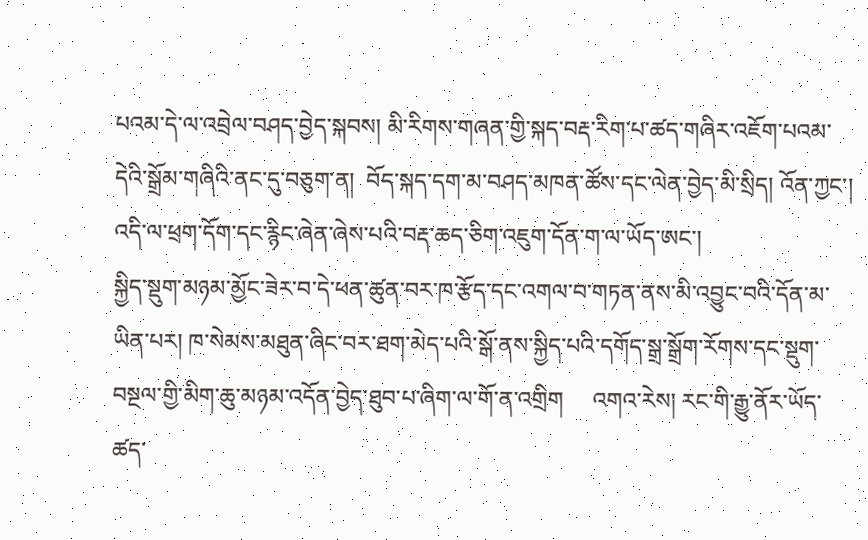པའམ་དེ་ལ་འབྲེལ་བཤད་བྱེད་སྐབས། མི་རིགས་གཞན་གྱི་སྐད་བརྡ་རིག་པ་ཚད་གཞིར་འཇོག་པའམ་དེའི་སྒྲོམ་གཞིའི་ནང་དུ་བཅུག་ན།  བོད་སྐད་དག་མ་བཤད་མཁན་ཚོས་དང་ལེན་བྱེད་མི་སྲིད། འོན་ཀྱང་། འདི་ལ་ཕྲག་དོག་དང་རྙིང་ཞེན་ཞེས་པའི་བརྡ་ཆད་ཅིག་འཇུག་དོན་ག་ལ་ཡོད་ཨང་།
སྐྱིད་སྡུག་མཉམ་མྱོང་ཟེར་བ་དེ་ཕན་ཚུན་བར་ཁ་རྩོད་དང་འགལ་བ་གཏན་ནས་མི་འབྱུང་བའི་དོན་མ་ཡིན་པར། ཁ་སེམས་མཐུན་ཞིང་བར་ཐག་མེད་པའི་སྒོ་ནས་སྐྱིད་པའི་དགོད་སྒྲ་སྒྲོག་རོགས་དང་སྡུག་བསྔལ་གྱི་མིག་ཆུ་མཉམ་འདོན་བྱེད་ཐུབ་པ་ཞིག་ལ་གོ་ན་འགྲིག     འགའ་རེས། རང་གི་རྒྱུ་ནོར་ཡོད་ཚད་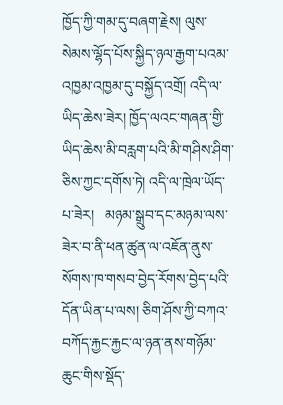ཁྱོད་ཀྱི་གམ་དུ་བཞག་རྗེས། ལུས་སེམས་ལྷོད་པོས་སྐྱིད་ཉལ་རྒྱག་པའམ་འཁྱམ་འཁྱམ་དུ་བསྐྱོད་འགྲོ། འདི་ལ་ཡིད་ཆེས་ཟེར། ཁྱོད་ལའང་གཞན་གྱི་ཡིད་ཆེས་མི་བརླག་པའི་མི་གཤིས་ཤིག་ཅིས་ཀྱང་དགོས་ཏེ། འདི་ལ་ཁྲེལ་ཡོད་པ་ཟེར།   མཉམ་སྒྲུབ་དང་མཉམ་ལས་ཟེར་བ་ནི་ཕན་ཚུན་ལ་འཇོན་ནུས་སོགས་ཁ་གསབ་བྱེད་རོགས་བྱེད་པའི་དོན་ཡིན་པ་ལས། ཅིག་ཤོས་ཀྱི་བཀའ་བཀོད་རྐྱང་རྐྱང་ལ་ཉན་ནས་གཉོམ་ཆུང་གིས་སྡོད་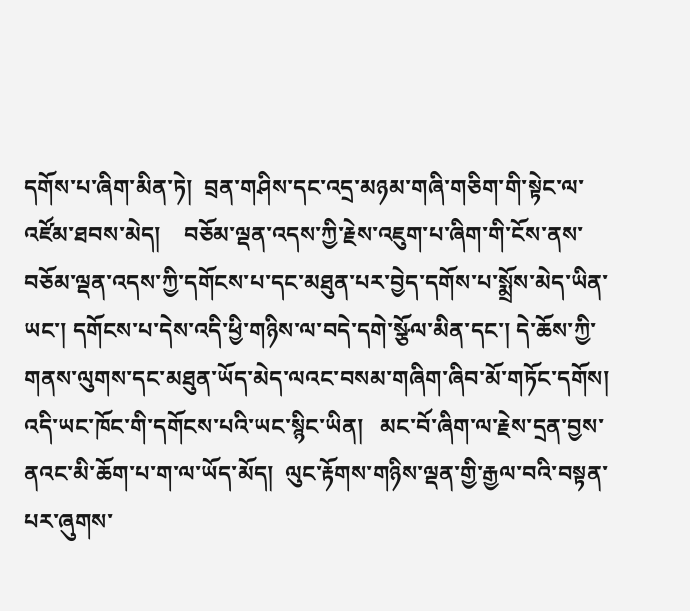དགོས་པ་ཞིག་མིན་ཏེ།  བྲན་གཤིས་དང་འདྲ་མཉམ་གཞི་གཅིག་གི་སྟེང་ལ་འཛོམ་ཐབས་མེད།    བཅོམ་ལྡན་འདས་ཀྱི་རྗེས་འཇུག་པ་ཞིག་གི་ངོས་ནས་བཅོམ་ལྡན་འདས་ཀྱི་དགོངས་པ་དང་མཐུན་པར་བྱེད་དགོས་པ་སྨྲོས་མེད་ཡིན་ཡང་། དགོངས་པ་དེས་འདི་ཕྱི་གཉིས་ལ་བདེ་དགེ་སྩོལ་མིན་དང་། དེ་ཆོས་ཀྱི་གནས་ལུགས་དང་མཐུན་ཡོད་མེད་ལའང་བསམ་གཞིག་ཞིབ་མོ་གཏོང་དགོས། འདི་ཡང་ཁོང་གི་དགོངས་པའི་ཡང་སྙིང་ཡིན།   མང་བོ་ཞིག་ལ་རྗེས་དྲན་བྱས་ནའང་མི་ཆོག་པ་ག་ལ་ཡོད་མོད།  ལུང་རྟོགས་གཉིས་ལྡན་གྱི་རྒྱལ་བའི་བསྟན་པར་ཞུགས་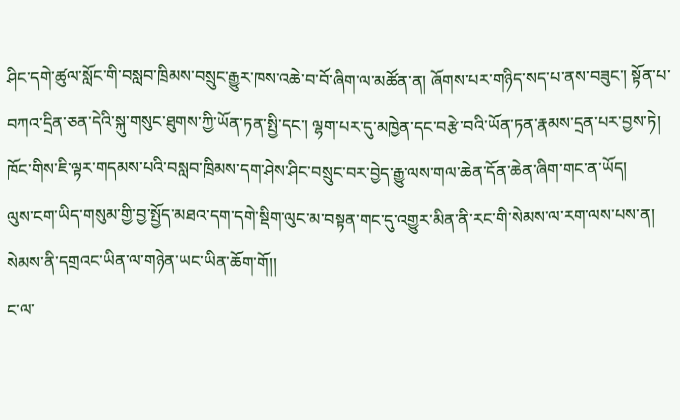ཤིང་དགེ་ཚུལ་སློང་གི་བསླབ་ཁྲིམས་བསྲུང་རྒྱུར་ཁས་འཆེ་བ་བོ་ཞིག་ལ་མཚོན་ན། ཞོགས་པར་གཉིད་སད་པ་ནས་བཟུང་། སྟོན་པ་བཀའ་དྲིན་ཅན་དེའི་སྐུ་གསུང་ཐུགས་ཀྱི་ཡོན་ཏན་སྤྱི་དང་། ལྷག་པར་དུ་མཁྱེན་དང་བརྩེ་བའི་ཡོན་ཏན་རྣམས་དྲན་པར་བྱས་ཏེ། ཁོང་གིས་ཇི་ལྟར་གདམས་པའི་བསླབ་ཁྲིམས་དག་ཤེས་ཤིང་བསྲུང་བར་བྱེད་རྒྱུ་ལས་གལ་ཆེན་དོན་ཆེན་ཞིག་གང་ན་ཡོད།    ལུས་ངག་ཡིད་གསུམ་གྱི་བྱ་སྤྱོད་མཐའ་དག་དགེ་སྡིག་ལུང་མ་བསྟན་གང་དུ་འགྱུར་མིན་ནི་རང་གི་སེམས་ལ་རག་ལས་པས་ན། སེམས་ནི་དགྲའང་ཡིན་ལ་གཉེན་ཡང་ཡིན་ཆོག་གོ།།
ང་ལ་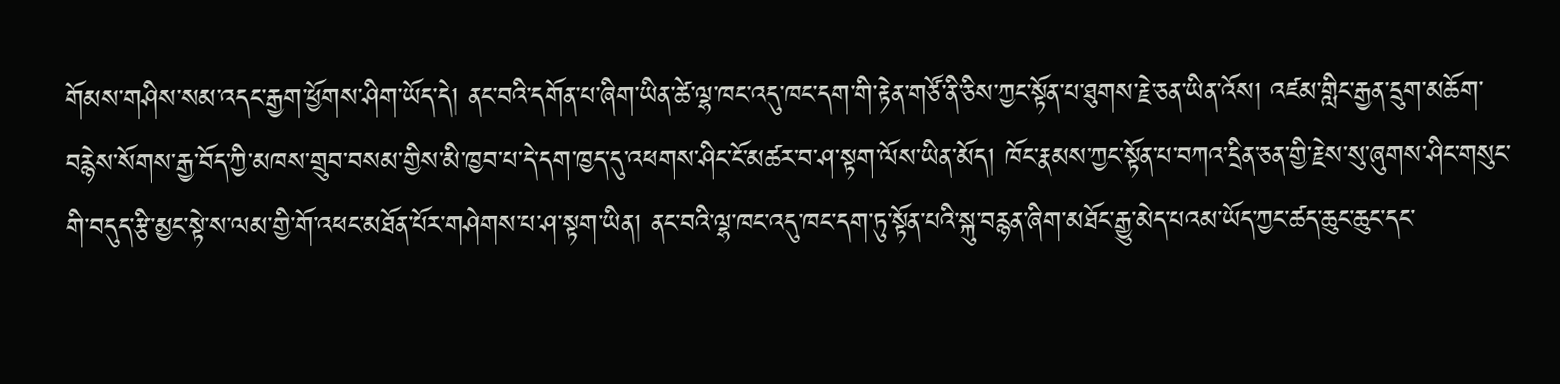གོམས་གཤིས་སམ་འདང་རྒྱག་ཕྱོགས་ཤིག་ཡོད་དེ། ནང་བའི་དགོན་པ་ཞིག་ཡིན་ཚེ་ལྷ་ཁང་འདུ་ཁང་དག་གི་རྟེན་གཙོ་ནི་ཅིས་ཀྱང་སྟོན་པ་ཐུགས་རྗེ་ཅན་ཡིན་འོས། འཛམ་གླིང་རྒྱན་དྲུག་མཆོག་བརྙེས་སོགས་རྒྱ་བོད་ཀྱི་མཁས་གྲུབ་བསམ་གྱིས་མི་ཁྱབ་པ་དེ་དག་ཁྱད་དུ་འཕགས་ཤིང་ངོ་མཚར་བ་ཤ་སྟག་ལོས་ཡིན་མོད། ཁོང་རྣམས་ཀྱང་སྟོན་པ་བཀའ་དྲིན་ཅན་གྱི་རྗེས་སུ་ཞུགས་ཤིང་གསུང་གི་བདུད་རྩི་མྱང་སྟེ་ས་ལམ་གྱི་གོ་འཕང་མཐོན་པོར་གཤེགས་པ་ཤ་སྟག་ཡིན། ནང་བའི་ལྷ་ཁང་འདུ་ཁང་དག་ཏུ་སྟོན་པའི་སྐུ་བརྙན་ཞིག་མཐོང་རྒྱུ་མེད་པའམ་ཡོད་ཀྱང་ཚད་ཆུང་ཆུང་དང་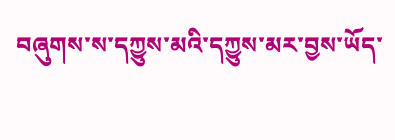བཞུགས་ས་དཀྱུས་མའི་དཀྱུས་མར་བྱས་ཡོད་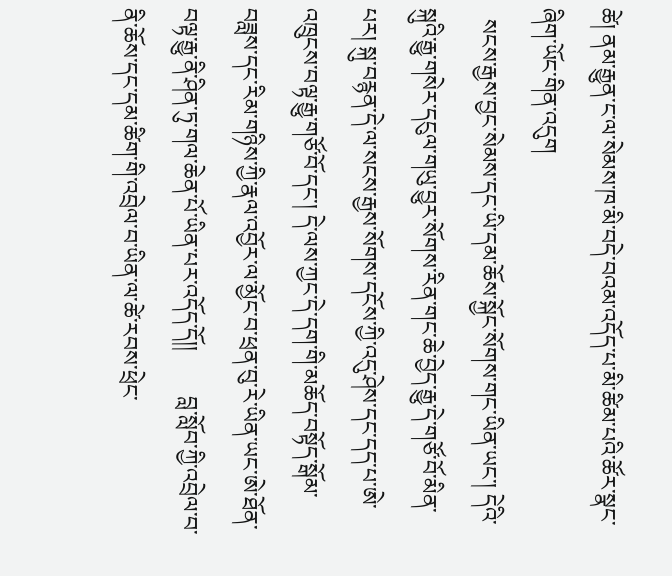ཚེ། ནམ་རྒྱུན་ང་ལ་སེམས་ཁ་མི་བདེ་བའམ་འདོད་པ་མི་ཚིམ་པའི་ཚོར་སྣང་ཞིག་ཡོང་གིན་འདུག
  སངས་རྒྱས་བྱང་སེམས་དང་ཡི་དམ་ཆོས་སྐྱོང་སོགས་གང་ཡིན་ཡང་། དེའི་སྐུའི་རྒྱུ་གསེར་དངུལ་གཡུ་བྱུར་སོགས་རིན་གང་ཆེ་བྱེད་རྒྱུ་དེ་གཙོ་བོ་མིན་པར། སྐུ་བརྙན་དེ་ལ་སངས་རྒྱས་སོགས་དངོས་ཀྱི་འདུ་ཤེས་དང་དད་པ་ཨེ་འཁྲུངས་བལྟ་རྒྱུ་གཙོ་བོ་དང་། དེ་ལས་ཀྱང་དེ་དག་གི་མཆོད་བསྟོད་སྒོམ་བཟླས་དང་རིམ་གཉིས་ཀྱི་རྣལ་འབྱོར་ལ་མྱོང་བ་ཕྲན་བུ་རེ་ཡིན་ཡང་ཨེ་ཐོན་བལྟ་རྒྱུ་ནི་ཤིན་ཏུ་གལ་ཆེན་པོ་ཡིན་པར་འདོད་དོ།།        བླ་སློབ་ཀྱི་འབྲེལ་བ་ནི་ཆོས་དང་དམ་ཚིག་གི་འབྲེལ་བ་ཡིན་ལ་ཚེ་རབས་ཕྲེང་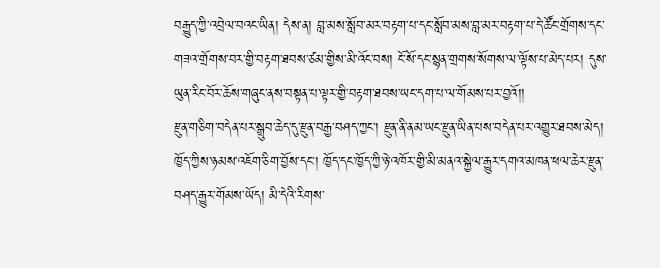བརྒྱུད་ཀྱི་འབྲེལ་བའང་ཡིན། དེས་ན། བླ་མས་སློབ་མར་བརྟག་པ་དང་སློབ་མས་བླ་མར་བརྟག་པ་དེ་ཚོང་གྲོགས་དང་གཟའ་གྲོགས་བར་གྱི་བརྟག་ཐབས་ཙམ་གྱིས་མི་འོང་བས། ངོ་སོ་དང་སྙན་གྲགས་སོགས་ལ་ལྟོས་པ་མེད་པར། དུས་ཡུན་རིང་བོར་ཆོས་གཞུང་ནས་བསྟན་པ་ལྟར་གྱི་བརྟག་ཐབས་ཡང་དག་པ་ལ་གོམས་པར་བྱའོ།།
རྫུན་གཅིག་བདེན་པར་སྒྲུབ་ཆེད་དུ་རྫུན་བརྒྱ་བཤད་ཀྱང་། རྫུན་ནི་ནམ་ཡང་རྫུན་ཡིན་པས་བདེན་པར་འགྱུར་ཐབས་མེད།   ཁྱོད་ཀྱིས་ཉམས་འཇོག་ཅིག་བྱོས་དང་། ཁྱོད་དང་ཁྱོད་ཀྱི་ཉེ་འཁོར་གྱི་མི་མནའ་སྐྱེལ་རྒྱུར་དགའ་མཁན་ཕལ་ཆེར་རྫུན་བཤད་རྒྱུར་གོམས་ཡོད། མི་དེའི་རིགས་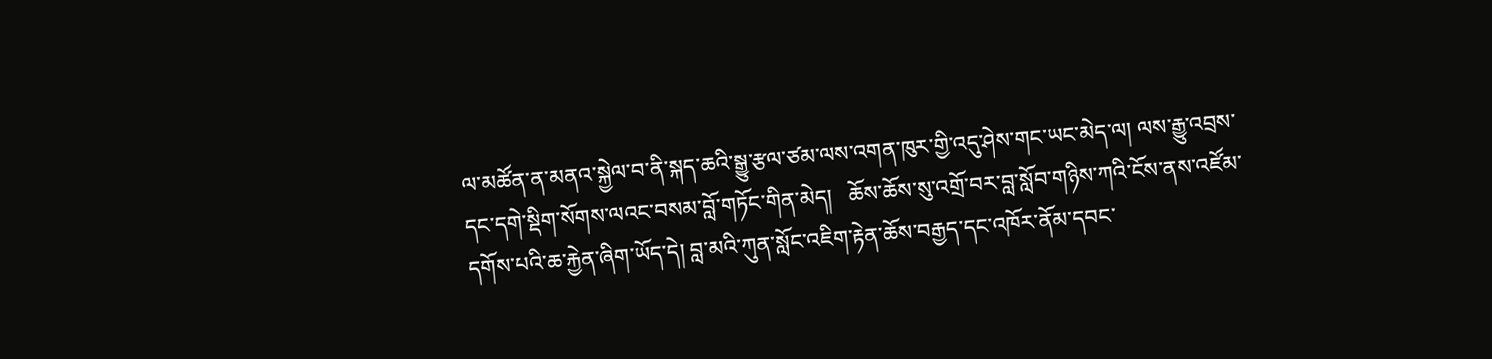ལ་མཚོན་ན་མནའ་སྐྱེལ་བ་ནི་སྐད་ཆའི་སྒྱུ་རྩལ་ཙམ་ལས་འགན་ཁུར་གྱི་འདུ་ཤེས་གང་ཡང་མེད་ལ། ལས་རྒྱུ་འབྲས་དང་དགེ་སྡིག་སོགས་ལའང་བསམ་བློ་གཏོང་གིན་མེད།   ཆོས་ཆོས་སུ་འགྲོ་བར་བླ་སློབ་གཉིས་ཀའི་ངོས་ནས་འཛོམ་དགོས་པའི་ཆ་རྐྱེན་ཞིག་ཡོད་དེ། བླ་མའི་ཀུན་སློང་འཇིག་རྟེན་ཆོས་བརྒྱད་དང་འཁོར་ནོམ་དབང་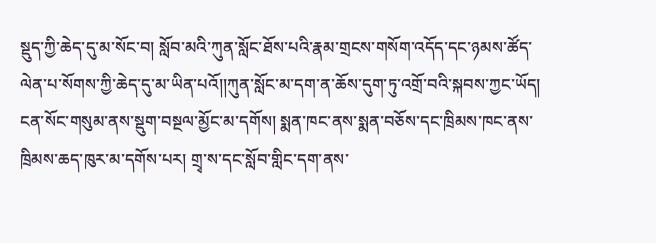སྡུད་ཀྱི་ཆེད་དུ་མ་སོང་བ། སློབ་མའི་ཀུན་སློང་ཐོས་པའི་རྣམ་གྲངས་གསོག་འདོད་དང་ཉམས་ཚོད་ལེན་པ་སོགས་ཀྱི་ཆེད་དུ་མ་ཡིན་པའོ།།ཀུན་སློང་མ་དག་ན་ཆོས་དུག་ཏུ་འགྲོ་བའི་སྐབས་ཀྱང་ཡོད།   ངན་སོང་གསུམ་ནས་སྡུག་བསྔལ་མྱོང་མ་དགོས། སྨན་ཁང་ནས་སྨན་བཅོས་དང་ཁྲིམས་ཁང་ནས་ཁྲིམས་ཆད་ཁུར་མ་དགོས་པར། གྲྭ་ས་དང་སློབ་གླིང་དག་ནས་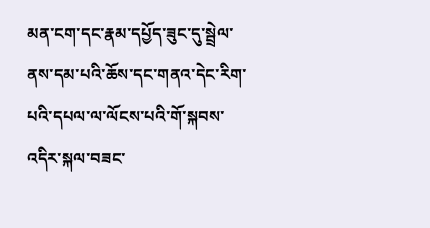མན་ངག་དང་རྣམ་དཔྱོད་ཟུང་དུ་སྦྲེལ་ནས་དམ་པའི་ཆོས་དང་གནའ་དེང་རིག་པའི་དཔལ་ལ་ལོངས་པའི་གོ་སྐབས་འདིར་སྐལ་བཟང་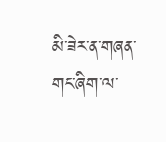མི་ཟེར་ན་གཞན་གང་ཞིག་ལ་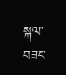སྐལ་བཟང་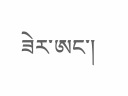ཟེར་ཨང་།